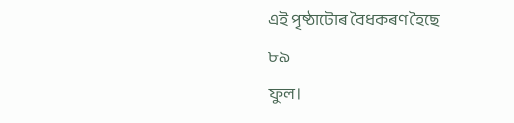এই পৃষ্ঠাটোৰ বৈধকৰণ হৈছে
৮৯
ফুল।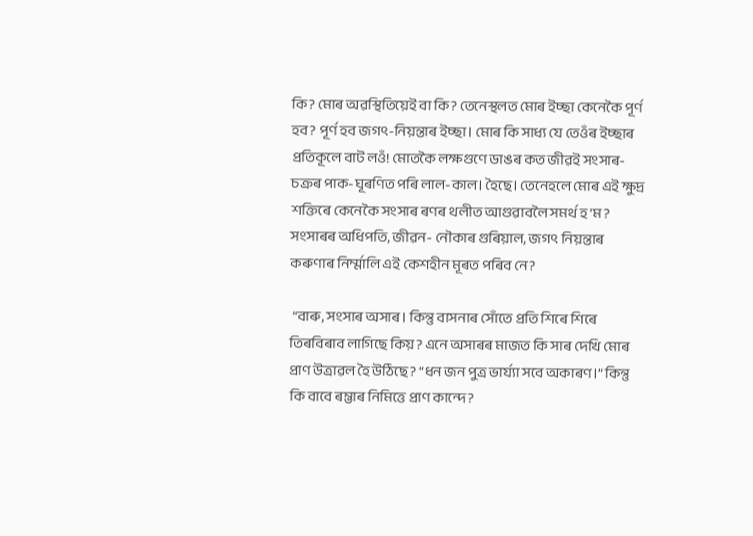কি? মোৰ অৱস্থিতিয়েই বা কি? তেনেস্থলত মোৰ ইচ্ছা কেনেকৈ পূৰ্ণ হব? পূৰ্ণ হব জগৎ-নিয়ন্তাৰ ইচ্ছা। মোৰ কি সাধ্য যে তেওঁৰ ইচ্ছাৰ প্ৰতিকূলে বাট লওঁ! মোতকৈ লক্ষগুণে ডাঙৰ কত জীৱই সংসাৰ-চক্ৰৰ পাক-ঘূৰণিত পৰি লাল-কাল। হৈছে। তেনেহলে মোৰ এই ক্ষুদ্ৰ শক্তিৰে কেনেকৈ সংসাৰ ৰণৰ থলীত আগুৱাবলৈ সমৰ্থ হ'ম? সংসাৰৰ অধিপতি, জীৱন- নৌকাৰ গুৰিয়াল, জগৎ নিয়ন্তাৰ কৰুণাৰ নিৰ্ম্মালি এই কেশহীন মূৰত পৰিব নে?

 “বাৰু, সংসাৰ অসাৰ। কিন্তু বাসনাৰ সোঁতে প্ৰতি শিৰে শিৰে তিৰবিৰাব লাগিছে কিয়? এনে অসাৰৰ মাজত কি সাৰ দেখি মোৰ প্ৰাণ উত্ৰাৱল হৈ উঠিছে? “ধন জন পুত্ৰ ভাৰ্য্যা সবে অকাৰণ।” কিন্তু কি বাবে ৰম্ভাৰ নিমিত্তে প্ৰাণ কান্দে?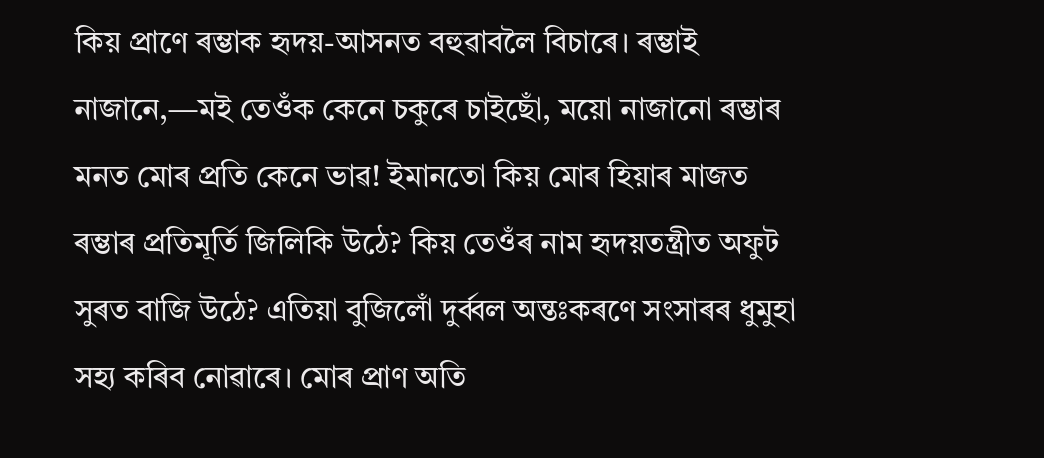কিয় প্ৰাণে ৰম্ভাক হৃদয়-আসনত বহুৱাবলৈ বিচাৰে। ৰম্ভাই নাজানে,—মই তেওঁক কেনে চকুৰে চাইছোঁ, ময়ো নাজানো ৰম্ভাৰ মনত মোৰ প্ৰতি কেনে ভাৱ! ইমানতো কিয় মোৰ হিয়াৰ মাজত ৰম্ভাৰ প্ৰতিমূৰ্তি জিলিকি উঠে? কিয় তেওঁৰ নাম হৃদয়তন্ত্ৰীত অফুট সুৰত বাজি উঠে? এতিয়া বুজিলোঁ দুৰ্ব্বল অন্তঃকৰণে সংসাৰৰ ধুমুহা সহ্য কৰিব নোৱাৰে। মোৰ প্ৰাণ অতি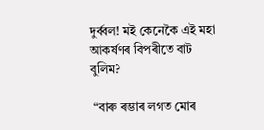দুৰ্ব্বল! মই কেনেকৈ এই মহা আকৰ্ষণৰ বিপৰীতে বাট বুলিম?

 “বাৰু ৰম্ভাৰ লগত মোৰ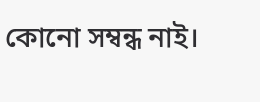কোনো সম্বন্ধ নাই।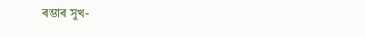ৰম্ভাৰ সুখ-